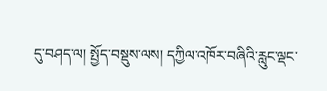དུ་བཤད་ལ། སྤྱོད་བསྡུས་ལས། དཀྱིལ་འཁོར་བཞིའི་རླུང་ལྡང་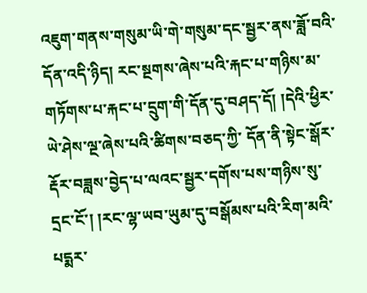འཇུག་གནས་གསུམ་ཡི་གེ་གསུམ་དང་སྦྱར་ནས་ཟློ་བའི་དོན་འདི་ཉིད། རང་སྔགས་ཞེས་པའི་རྐང་པ་གཉིས་མ་གཏོགས་པ་རྐང་པ་དྲུག་གི་དོན་དུ་བཤད་དོ། །དེའི་ཕྱིར་ཡེ་ཤེས་ལྔ་ཞེས་པའི་ཚིགས་བཅད་ཀྱི་ དོན་ནི་སྟེང་སྒོར་རྡོར་བཟླས་བྱེད་པ་ལའང་སྦྱར་དགོས་པས་གཉིས་སུ་དྲང་ངོ་། །རང་ལྷ་ཡབ་ཡུམ་དུ་བསྒོམས་པའི་རིག་མའི་པདྨར་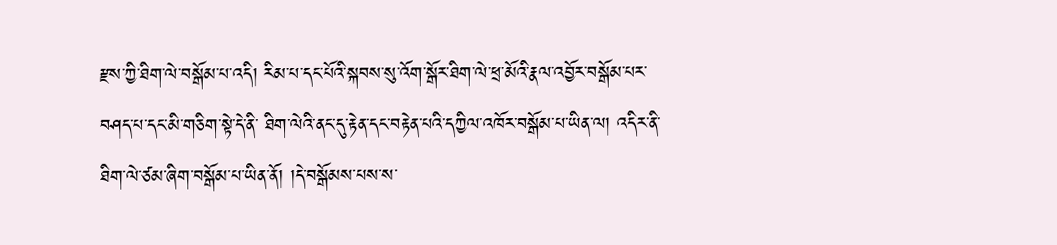རྫས་ཀྱི་ཐིག་ལེ་བསྒོམ་པ་འདི། རིམ་པ་དང་པོའི་སྐབས་སུ་འོག་སྒོར་ཐིག་ལེ་ཕྲ་མོའི་རྣལ་འབྱོར་བསྒོམ་པར་བཤད་པ་དང་མི་གཅིག་སྟེ་དེ་ནི་ ཐིག་ལེའི་ནང་དུ་རྟེན་དང་བརྟེན་པའི་དཀྱིལ་འཁོར་བསྒོམ་པ་ཡིན་ལ། འདིར་ནི་ཐིག་ལེ་ཙམ་ཞིག་བསྒོམ་པ་ཡིན་ནོ། །དེ་བསྒོམས་པས་ས་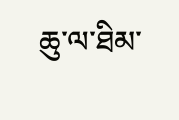ཆུ་ལ་ཐིམ་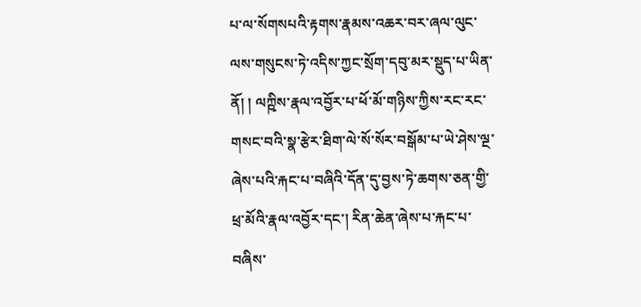པ་ལ་སོགསཔའི་རྟགས་རྣམས་འཆར་བར་ཞལ་ལུང་ལས་གསུངས་ཏེ་འདིས་ཀྱང་སྲོག་དབུ་མར་སྡུད་པ་ཡིན་ནོ། ། ལཀྵིས་རྣལ་འབྱོར་པ་ཕོ་མོ་གཉིས་ཀྱིས་རང་རང་གསང་བའི་སྣ་རྩེར་ཐིག་ལེ་སོ་སོར་བསྒོམ་པ་ཡེ་ཤེས་ལྔ་ཞེས་པའི་རྐང་པ་བཞིའི་དོན་དུ་བྱས་ཏེ་ཆགས་ཅན་གྱི་ཕྲ་མོའི་རྣལ་འབྱོར་དང་། རིན་ཆེན་ཞེས་པ་རྐང་པ་བཞིས་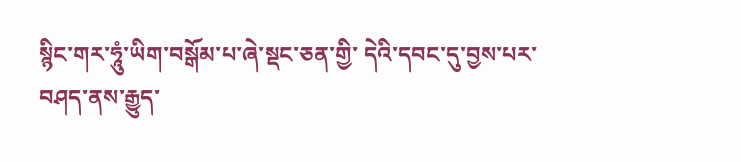སྙིང་གར་ཧཱུཾ་ཡིག་བསྒོམ་པ་ཞེ་སྡང་ཅན་གྱི་ དེའི་དབང་དུ་བྱས་པར་བཤད་ནས་རྒྱུད་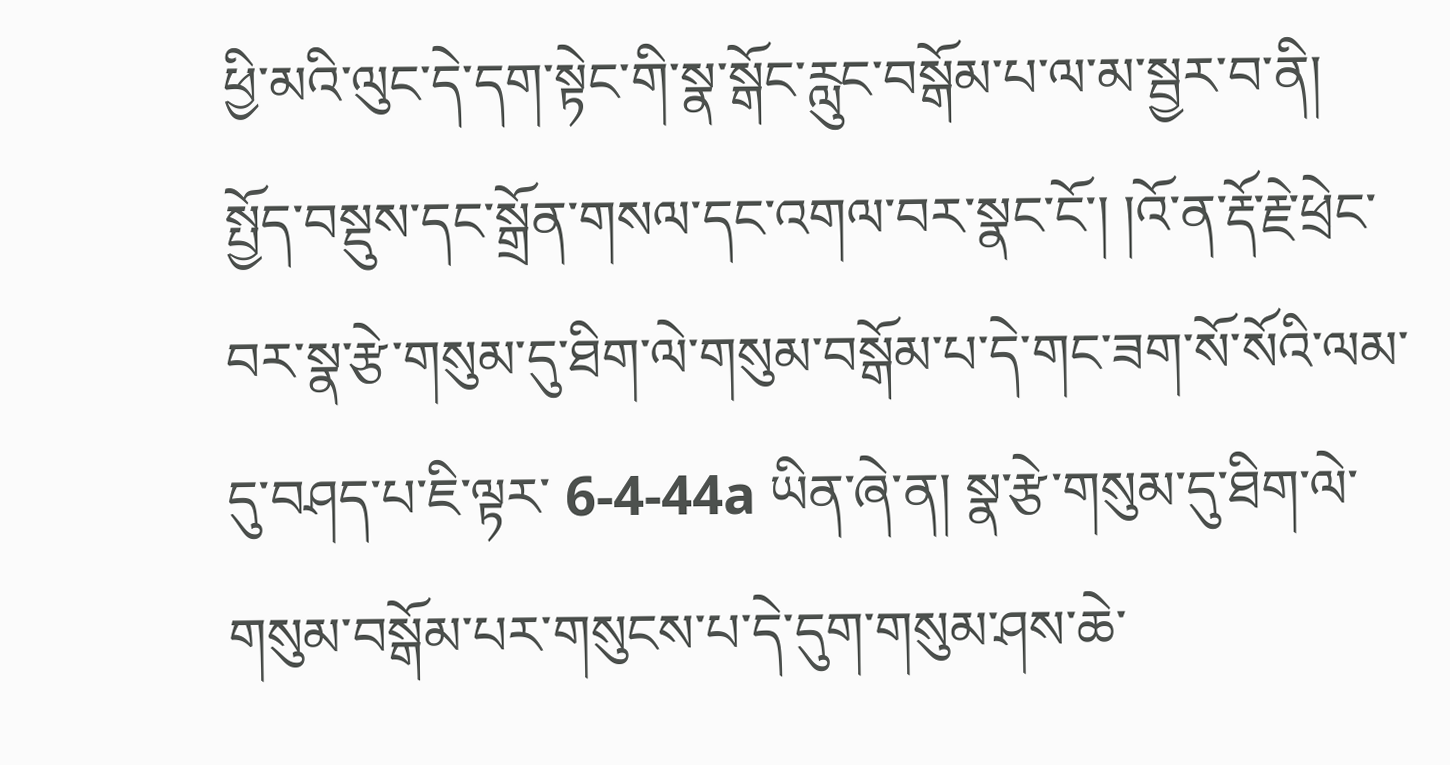ཕྱི་མའི་ལུང་དེ་དག་སྟེང་གི་སྣ་སྒོང་རླུང་བསྒོམ་པ་ལ་མ་སྦྱར་བ་ནི། སྤྱོད་བསྡུས་དང་སྒྲོན་གསལ་དང་འགལ་བར་སྣང་ངོ་། །འོ་ན་རྡོ་རྗེ་ཕྲེང་བར་སྣ་རྩེ་གསུམ་དུ་ཐིག་ལེ་གསུམ་བསྒོམ་པ་དེ་གང་ཟག་སོ་སོའི་ལམ་དུ་བཤད་པ་ཇི་ལྟར་ 6-4-44a ཡིན་ཞེ་ན། སྣ་རྩེ་གསུམ་དུ་ཐིག་ལེ་གསུམ་བསྒོམ་པར་གསུངས་པ་དེ་དུག་གསུམ་ཤས་ཆེ་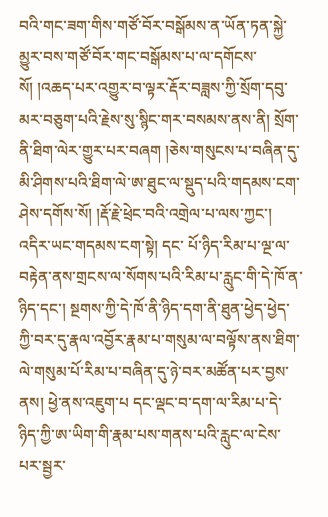བའི་གང་ཟག་གིས་གཙོ་བོར་བསྒོམས་ན་ཡོན་ཏན་སྐྱེ་མྱུར་བས་གཙོ་བོར་གང་བསྒོམས་པ་ལ་དགོངས་སོ། །འཆད་པར་འགྱུར་བ་ལྟར་རྡོར་བཟླས་ཀྱི་སྲོག་དབུ་ མར་བཅུག་པའི་རྗེས་སུ་སྙིང་གར་བསམས་ནས་ནི། སྲོག་ནི་ཐིག་ལེར་གྱུར་པར་བཞག །ཅེས་གསུངས་པ་བཞིན་དུ་མི་ཤིགས་པའི་ཐིག་ལེ་ཨ་ཐུང་ལ་སྡུད་པའི་གདམས་ངག་ཤེས་དགོས་སོ། །རྡོ་རྗེ་ཕྲེང་བའི་འགྲེལ་པ་ལས་ཀྱང་། འདིར་ཡང་གདམས་ངག་སྟེ། དང་ པོ་ཉིད་རིམ་པ་ལྔ་ལ་བརྟེན་ནས་གྲངས་ལ་སོགས་པའི་རིམ་པ་རླུང་གི་དེ་ཁོ་ན་ཉིད་དང་། སྔགས་ཀྱི་དེ་ཁོ་ནི་ཉིད་དག་ནི་ཐུན་ཕྱེད་ཕྱེད་ཀྱི་བར་དུ་རྣལ་འབྱོར་རྣམ་པ་གསུམ་ལ་བལྟོས་ནས་ཐིག་ལེ་གསུམ་པོ་རིམ་པ་བཞིན་དུ་ཉེ་བར་མཚོན་པར་བྱས་ནས། ཕྱེ་ནས་འཇུག་པ དང་ལྡང་བ་དག་ལ་རིམ་པ་དེ་ཉིད་ཀྱི་ཨ་ཡིག་གི་རྣམ་པས་གནས་པའི་རླུང་ལ་ངེས་པར་སྦྱར་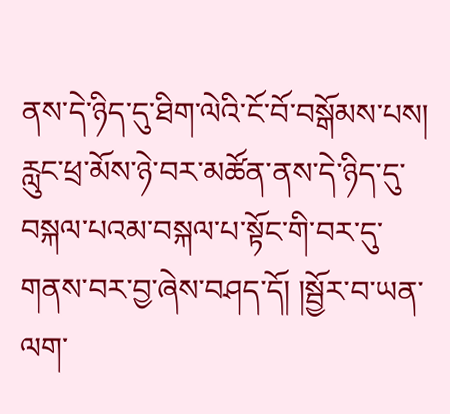ནས་དེ་ཉིད་དུ་ཐིག་ལེའི་ངོ་བོ་བསྒོམས་པས། རླུང་ཕྲ་མོས་ཉེ་བར་མཚོན་ནས་དེ་ཉིད་དུ་བསྐལ་པའམ་བསྐལ་པ་སྟོང་གི་བར་དུ་གནས་བར་བྱ་ཞེས་བཤད་དོ། །སྦྱོར་བ་ཡན་ལག་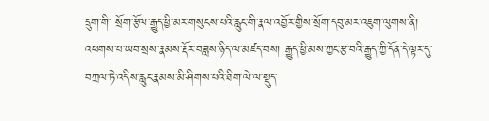དྲུག་གི་ སྲོག་རྩོལ་རྒྱུད་ཕྱི་མར་གསུངས་པའི་རླུང་གི་རྣལ་འབྱོར་གྱིས་སྲོག་དབུ་མར་འཇུག་ལུགས་ནི། འཕགས་པ་ཡབ་སྲས་རྣམས་རྡོར་བཟླས་ཉིད་ལ་མཛད་བས། རྒྱུད་ཕྱི་མས་ཀྱང་རྩ་བའི་རྒྱུད་ཀྱི་དོན་དེ་ལྟར་དུ་བཀྲལ་ཏེ་འདིས་རླུང་རྣམས་མི་ཤིགས་པའི་ཐིག་ལེ་ལ་སྡུད་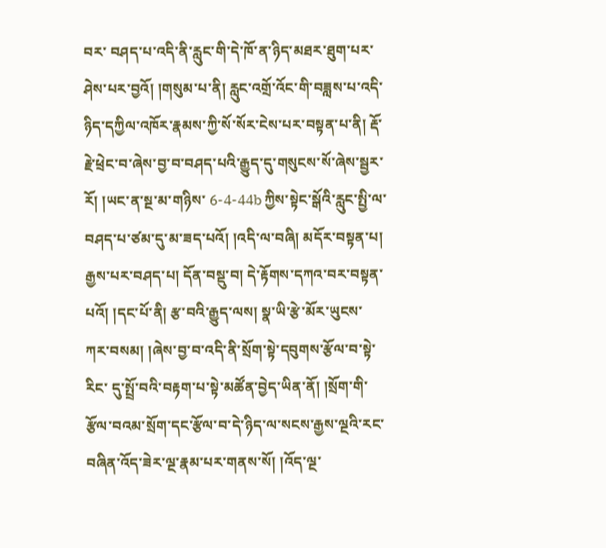བར་ བཤད་པ་འདི་ནི་རླུང་གི་དེ་ཁོ་ན་ཉིད་མཐར་ཐུག་པར་ཤེས་པར་བྱའོ། །གསུམ་པ་ནི། རླུང་འགྲོ་འོང་གི་བཟླས་པ་འདི་ཉིད་དཀྱིལ་འཁོར་རྣམས་ཀྱི་སོ་སོར་ངེས་པར་བསྟན་པ་ནི། རྡོ་རྗེ་ཕྲེང་བ་ཞེས་བྱ་བ་བཤད་པའི་རྒྱུད་དུ་གསུངས་སོ་ཞེས་སྦྱར་རོ། །ཡང་ན་སྔ་མ་གཉིས་ 6-4-44b ཀྱིས་སྟེང་སྒོའི་རླུང་སྤྱི་ལ་བཤད་པ་ཙམ་དུ་མ་ཟད་པའོ། །འདི་ལ་བཞི། མདོར་བསྟན་པ། རྒྱས་པར་བཤད་པ། དོན་བསྡུ་བ། དེ་རྟོགས་དཀའ་བར་བསྟན་པའོ། །དང་པོ་ནི། རྩ་བའི་རྒྱུད་ལས། སྣ་ཡི་རྩེ་མོར་ཡུངས་ཀར་བསམ། །ཞེས་བྱ་བ་འདི་ནི་སྲོག་སྟེ་དབུགས་རྩོལ་བ་སྟེ་རིང་ དུ་སྤྲོ་བའི་བརྟག་པ་སྟེ་མཚོན་བྱེད་ཡིན་ནོ། །སྲོག་གི་རྩོལ་བའམ་སྲོག་དང་རྩོལ་བ་དེ་ཉིད་ལ་སངས་རྒྱས་ལྔའི་རང་བཞིན་འོད་ཟེར་ལྔ་རྣམ་པར་གནས་སོ། །འོད་ལྔ་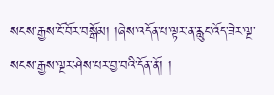སངས་རྒྱས་ངོ་བོར་བསྒོམ། །ཞེས་འདོན་པ་ལྟར་ན་རླུང་འོད་ཟེར་ལྔ་སངས་རྒྱས་ལྔར་ཤེས་པར་བྱ་བའི་དོན་ནོ། །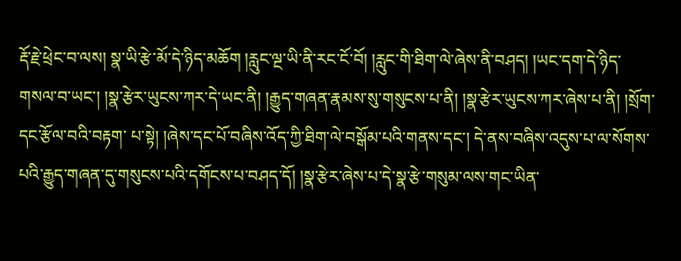རྡོ་རྗེ་ཕྲེང་བ་ལས། སྣ་ཡི་རྩེ་མོ་དེ་ཉིད་མཆོག །རླུང་ལྔ་ཡི་ནི་རང་ངོ་བོ། །རླུང་གི་ཐིག་ལེ་ཞེས་ནི་བཤད། །ཡང་དག་དེ་ཉིད་གསལ་བ་ཡང་། །སྣ་རྩེར་ཡུངས་ཀར་དེ་ཡང་ནི། །རྒྱུད་གཞན་རྣམས་སུ་གསུངས་པ་ནི། །སྣ་རྩེར་ཡུངས་ཀར་ཞེས་པ་ནི། །སྲོག་དང་རྩོལ་བའི་བརྟག་ པ་སྟེ། །ཞེས་དང་པོ་བཞིས་འོད་ཀྱི་ཐིག་ལེ་བསྒོམ་པའི་གནས་དང་། དེ་ནས་བཞིས་འདུས་པ་ལ་སོགས་པའི་རྒྱུད་གཞན་དུ་གསུངས་པའི་དགོངས་པ་བཤད་དོ། །སྣ་རྩེར་ཞེས་པ་དེ་སྣ་རྩེ་གསུམ་ལས་གང་ཡིན་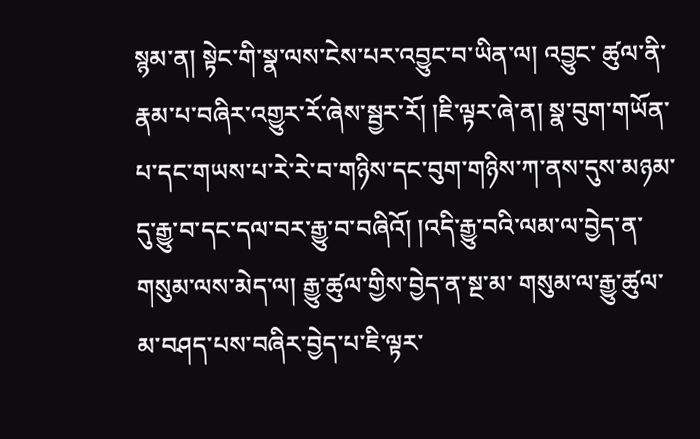སྙམ་ན། སྟེང་གི་སྣ་ལས་ངེས་པར་འབྱུང་བ་ཡིན་ལ། འབྱུང་ ཚུལ་ནི་རྣམ་པ་བཞིར་འགྱུར་རོ་ཞེས་སྦྱར་རོ། །ཇི་ལྟར་ཞེ་ན། སྣ་བུག་གཡོན་པ་དང་གཡས་པ་རེ་རེ་བ་གཉིས་དང་བུག་གཉིས་ཀ་ནས་དུས་མཉམ་དུ་རྒྱུ་བ་དང་དལ་བར་རྒྱུ་བ་བཞིའོ། །འདི་རྒྱུ་བའི་ལམ་ལ་བྱེད་ན་གསུམ་ལས་མེད་ལ། རྒྱུ་ཚུལ་གྱིས་བྱེད་ན་སྔ་མ་ གསུམ་ལ་རྒྱུ་ཚུལ་མ་བཤད་པས་བཞིར་བྱེད་པ་ཇི་ལྟར་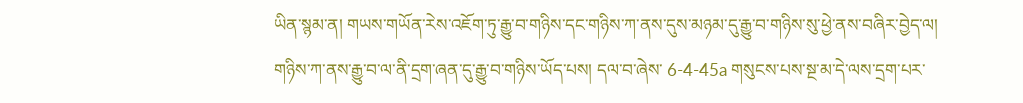ཡིན་སྙམ་ན། གཡས་གཡོན་རེས་འཇོག་ཏུ་རྒྱུ་བ་གཉིས་དང་གཉིས་ཀ་ནས་དུས་མཉམ་དུ་རྒྱུ་བ་གཉིས་སུ་ཕྱེ་ནས་བཞིར་བྱེད་ལ། གཉིས་ཀ་ནས་རྒྱུ་བ་ལ་ནི་དྲག་ཞན་དུ་རྒྱུ་བ་གཉིས་ཡོད་པས། དལ་བ་ཞེས་ 6-4-45a གསུངས་པས་སྔ་མ་དེ་ལས་དྲག་པར་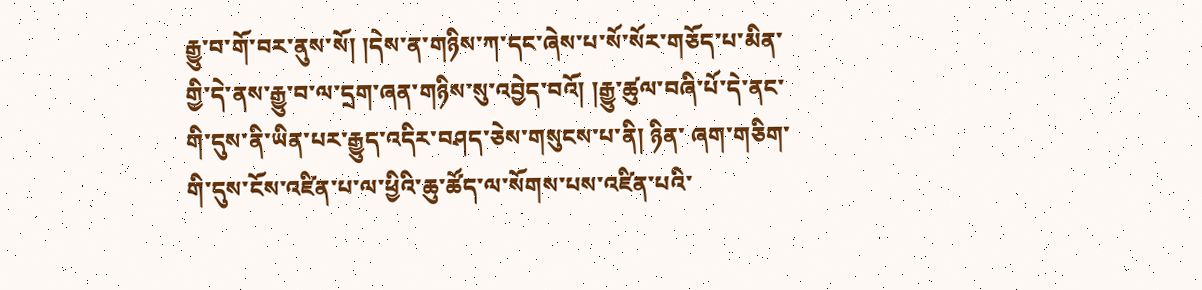རྒྱུ་བ་གོ་བར་ནུས་སོ། །དེས་ན་གཉིས་ཀ་དང་ཞེས་པ་སོ་སོར་གཅོད་པ་མིན་གྱི་དེ་ནས་རྒྱུ་བ་ལ་དྲག་ཞན་གཉིས་སུ་འབྱེད་བའོ། །རྒྱུ་ཚུལ་བཞི་པོ་དེ་ནང་གི་དུས་ནི་ཡིན་པར་རྒྱུད་འདིར་བཤད་ཅེས་གསུངས་པ་ནི། ཉིན་ ཞག་གཅིག་གི་དུས་ངོས་འཛིན་པ་ལ་ཕྱིའི་ཆུ་ཚོད་ལ་སོགས་པས་འཛིན་པའི་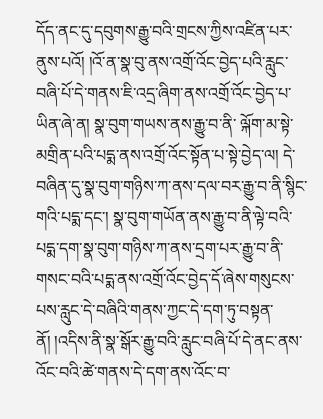དོད་ནང་དུ་དབུགས་རྒྱུ་བའི་གྲངས་ཀྱིས་འཛིན་པར་ནུས་པའོ། །འོ་ན་སྣ་བུ་ནས་འགྲོ་འོང་བྱེད་པའི་རླུང་བཞི་པོ་དེ་གནས་ཇི་འདྲ་ཞིག་ནས་འགྲོ་འོང་བྱེད་པ་ཡིན་ཞེ་ན། སྣ་བུག་གཡས་ནས་རྒྱུ་བ་ནི་ ལྐོག་མ་སྟེ་མགྲིན་པའི་པདྨ་ནས་འགྲོ་འོང་སྟོན་པ་སྟེ་བྱེད་ལ། དེ་བཞིན་དུ་སྣ་བུག་གཉིས་ཀ་ནས་དལ་བར་རྒྱུ་བ་ནི་སྙིང་གའི་པདྨ་དང་། སྣ་བུག་གཡོན་ནས་རྒྱུ་བ་ནི་ལྟེ་བའི་པདྨ་དག་སྣ་བུག་གཉིས་ཀ་ནས་དྲག་པར་རྒྱུ་བ་ནི་གསང་བའི་པདྨ་ནས་འགྲོ་འོང་བྱེད་དོ་ཞེས་གསུངས་ པས་རླུང་དེ་བཞིའི་གནས་ཀྱང་དེ་དག་ཏུ་བསྟན་ནོ། །འདིས་ནི་སྣ་སྒོར་རྒྱུ་བའི་རླུང་བཞི་པོ་དེ་ནང་ནས་འོང་བའི་ཚེ་གནས་དེ་དག་ནས་འོང་བ་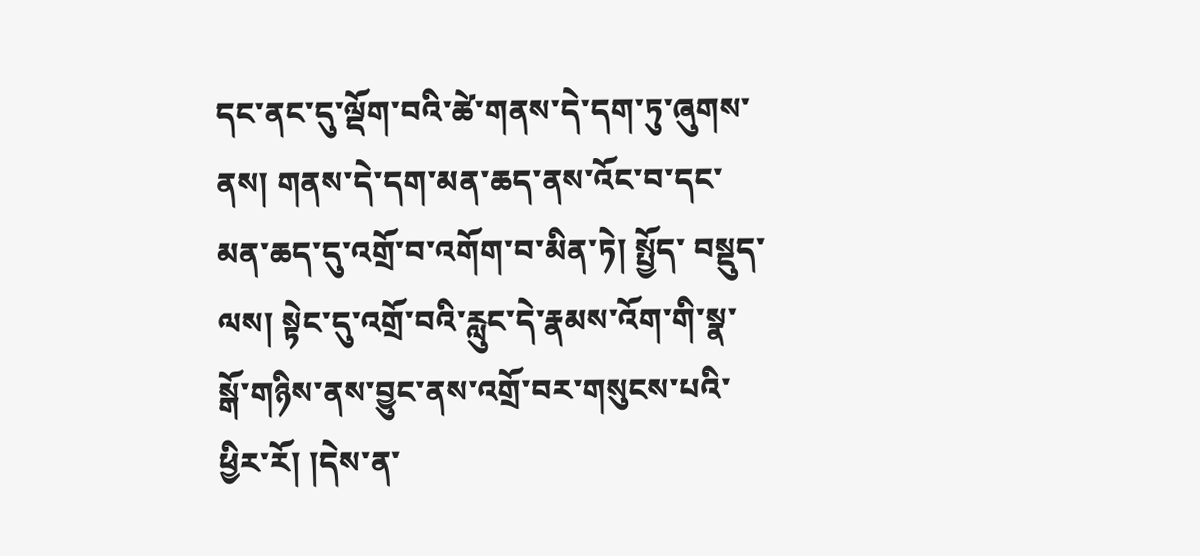དང་ནང་དུ་ལྡོག་བའི་ཚེ་གནས་དེ་དག་ཏུ་ཞུགས་ནས། གནས་དེ་དག་མན་ཆད་ནས་འོང་བ་དང་མན་ཆད་དུ་འགྲོ་བ་འགོག་བ་མིན་ཏེ། སྤྱོད་ བསྡུད་ལས། སྟེང་དུ་འགྲོ་བའི་རླུང་དེ་རྣམས་འོག་གི་སྣ་སྒོ་གཉིས་ནས་བྱུང་ནས་འགྲོ་བར་གསུངས་པའི་ཕྱིར་རོ། །དེས་ན་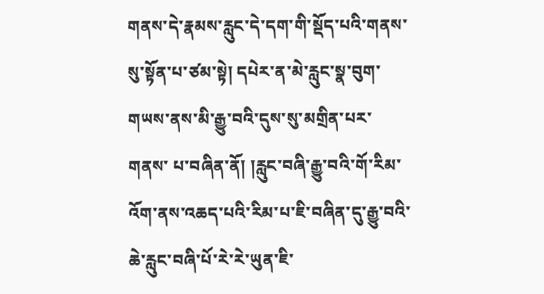གནས་དེ་རྣམས་རླུང་དེ་དག་གི་སྡོད་པའི་གནས་སུ་སྟོན་པ་ཙམ་སྟེ། དཔེར་ན་མེ་རླུང་སྣ་བུག་གཡས་ནས་མི་རྒྱུ་བའི་དུས་སུ་མགྲིན་པར་གནས་ པ་བཞིན་ནོ། །རླུང་བཞི་རྒྱུ་བའི་གོ་རིམ་འོག་ནས་འཆད་པའི་རིམ་པ་ཇི་བཞིན་དུ་རྒྱུ་བའི་ཆེ་རླུང་བཞི་པོ་རེ་རེ་ཡུན་ཇི་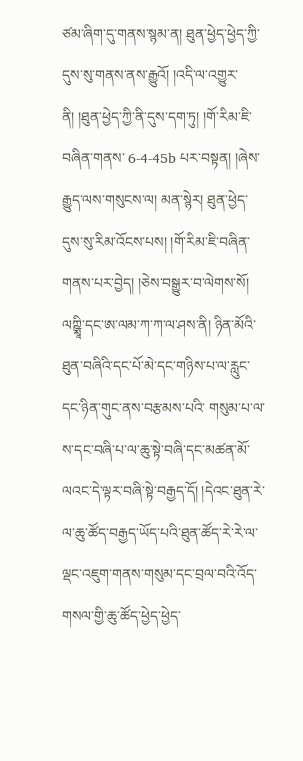ཙམ་ཞིག་དུ་གནས་སྙམ་ན། ཐུན་ཕྱེད་ཕྱེད་ཀྱི་དུས་སུ་གནས་ནས་རྒྱུའོ། །འདི་ལ་འགྱུར་ནི། །ཐུན་ཕྱེད་ཀྱི་ནི་དུས་དག་ཏུ། །གོ་རིམ་ཇི་བཞིན་གནས་ 6-4-45b པར་བསྟན། །ཞེས་རྒྱུད་ལས་གསུངས་ལ། མན་སྙེར། ཐུན་ཕྱེད་དུས་སུ་རིམ་འོངས་པས། །གོ་རིམ་ཇི་བཞིན་གནས་པར་བྱེད། །ཅེས་བསྒྱུར་བ་ལེགས་སོ། ལཀྵྨཱི་དང་ཨ་ལམ་ཀ་ཀ་ལ་ཤས་ནི། ཉིན་མོའི་ཐུན་བཞིའི་དང་པོ་མེ་དང་གཉིས་པ་ལ་རླུང་དང་ཉིན་གུང་ནས་བརྩམས་པའི་ གསུམ་པ་ལ་ས་དང་བཞི་པ་ལ་ཆུ་སྟེ་བཞི་དང་མཚན་མོ་ལའང་དེ་ལྟར་བཞི་སྟེ་བརྒྱད་དོ། །དེའང་ཐུན་རེ་ལ་ཆུ་ཚོད་བརྒྱད་ཡོད་པའི་ཐུན་ཚོད་རེ་རེ་ལ་ལྡང་འཇུག་གནས་གསུམ་དང་བྲལ་བའི་འོད་གསལ་གྱི་ཆུ་ཚོད་ཕྱེད་ཕྱེད་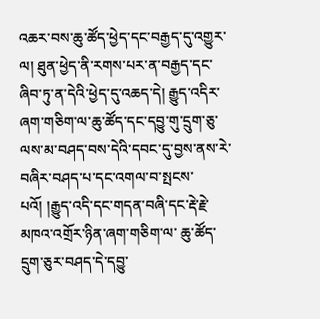འཆར་བས་ཆུ་ཚོད་ཕྱེད་དང་བརྒྱད་དུ་འགྱུར་ལ། ཐུན་ཕྱེད་ནི་རགས་པར་ན་བརྒྱད་དང་ཞིབ་ཏུ་ན་དེའི་ཕྱེད་དུ་འཆད་དེ། རྒྱུད་འདིར་ཞག་གཅིག་ལ་ཆུ་ཚོད་དང་དབྱུ་གུ་དྲུག་ཅུ་ལས་མ་བཤད་བས་དེའི་དབང་དུ་བྱས་ནས་རེ་བཞིར་བཤད་པ་དང་འགལ་བ་སྤངས་པའོ། །རྒྱུད་འདི་དང་གདན་བཞི་དང་རྡེ་རྗེ་མཁའ་འགྲོར་ཉིན་ཞག་གཅིག་ལ་ ཆུ་ཚོད་དྲུག་ཅུར་བཤད་དེ་དབྱུ་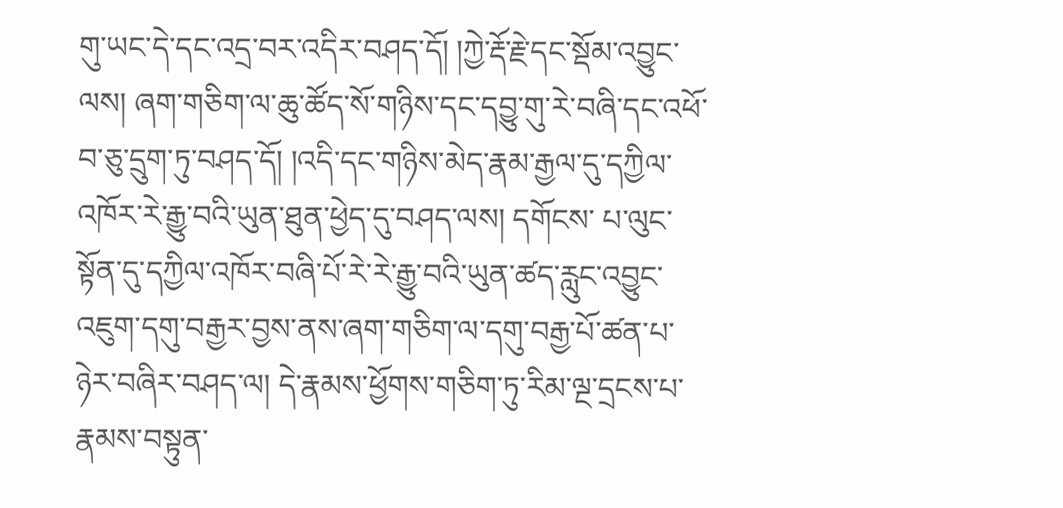གུ་ཡང་དེ་དང་འདྲ་བར་འདིར་བཤད་དོ། །ཀྱེ་རྡོ་རྗེ་དང་སྡོམ་འབྱུང་ལས། ཞག་གཅིག་ལ་ཆུ་ཚོད་སོ་གཉིས་དང་དབྱུ་གུ་རེ་བཞི་དང་འཕོ་བ་ཅུ་དྲུག་ཏུ་བཤད་དོ། །འདི་དང་གཉིས་མེད་རྣམ་རྒྱལ་དུ་དཀྱིལ་འཁོར་རེ་རྒྱུ་བའི་ཡུན་ཐུན་ཕྱེད་དུ་བཤད་ལས། དགོངས་ པ་ལུང་སྟོན་དུ་དཀྱིལ་འཁོར་བཞི་པོ་རེ་རེ་རྒྱུ་བའི་ཡུན་ཚད་རླུང་འབྱུང་འཇུག་དགུ་བརྒྱར་བྱས་ནས་ཞག་གཅིག་ལ་དགུ་བརྒྱ་པོ་ཚན་པ་ཉེར་བཞིར་བཤད་ལ། དེ་རྣམས་ཕྱོགས་གཅིག་ཏུ་རིམ་ལྔ་དྲངས་པ་རྣམས་བསྟུན་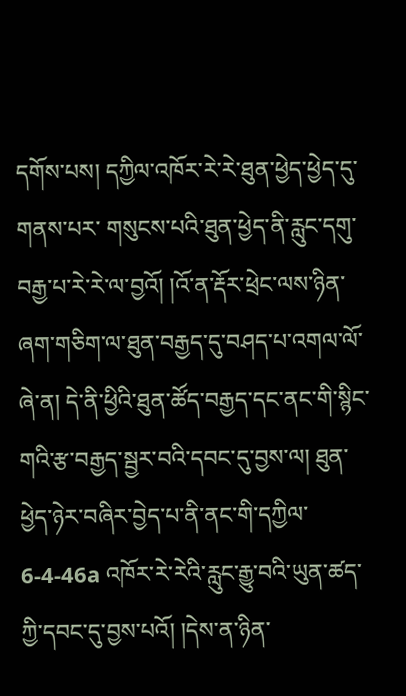དགོས་པས། དཀྱིལ་འཁོར་རེ་རེ་ཐུན་ཕྱེད་ཕྱེད་དུ་གནས་པར་ གསུངས་པའི་ཐུན་ཕྱེད་ནི་རླུང་དགུ་བརྒྱ་པ་རེ་རེ་ལ་བྱའོ། །འོ་ན་རྡོར་ཕྲེང་ལས་ཉིན་ཞག་གཅིག་ལ་ཐུན་བརྒྱད་དུ་བཤད་པ་འགལ་ལོ་ཞེ་ན། དེ་ནི་ཕྱིའི་ཐུན་ཚོད་བརྒྱད་དང་ནང་གི་སྙིང་གའི་རྩ་བརྒྱད་སྦྱར་བའི་དབང་དུ་བྱས་ལ། ཐུན་ཕྱེད་ཉེར་བཞིར་བྱེད་པ་ནི་ནང་གི་དཀྱིལ་ 6-4-46a འཁོར་རེ་རེའི་རླུང་རྒྱུ་བའི་ཡུན་ཚད་ཀྱི་དབང་དུ་བྱས་པའོ། །དེས་ན་ཉིན་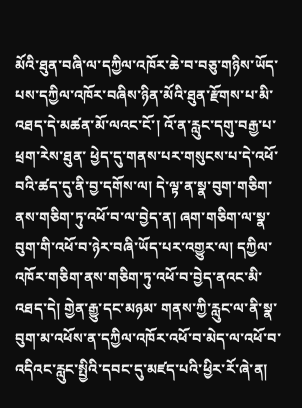མོའི་ཐུན་བཞི་ལ་དཀྱིལ་འཁོར་ཆེ་བ་བཅུ་གཉིས་ཡོད་པས་དཀྱིལ་འཁོར་བཞིས་ཉིན་མོའི་ཐུན་རྫོགས་པ་མི་འཐད་དེ་མཚན་མོ་ལའང་ངོ་། འོ་ན་རླུང་དགུ་བརྒྱ་པ་ཕྲག་རེས་ཐུན་ ཕྱེད་དུ་གནས་པར་གསུངས་པ་དེ་འཕོ་བའི་ཚད་དུ་ནི་བྱ་དགོས་ལ། དེ་ལྟ་ན་སྣ་བུག་གཅིག་ནས་གཅིག་ཏུ་འཕོ་བ་ལ་བྱེད་ན། ཞག་གཅིག་ལ་སྣ་བུག་གི་འཕོ་བ་ཉེར་བཞི་ཡོད་པར་འགྱུར་ལ། དཀྱིལ་འཁོར་གཅིག་ནས་གཅིག་ཏུ་འཕོ་བ་བྱེད་ནའང་མི་འཐད་དེ། གྱེན་རྒྱུ་དང་མཉམ་ གནས་ཀྱི་རླུང་ལ་ནི་སྣ་བུག་མ་འཕོས་ན་དཀྱིལ་འཁོར་འཕོ་བ་མེད་ལ་འཕོ་བ་འདིའང་རླུང་སྤྱིའི་དབང་དུ་མཛད་པའི་ཕྱིར་རོ་ཞེ་ན།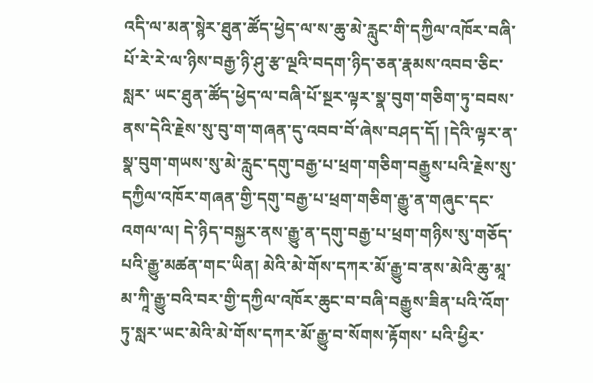འདི་ལ་མན་སྙེར་ཐུན་ཚོད་ཕྱེད་ལ་ས་ཆུ་མེ་རླུང་གི་དཀྱིལ་འཁོར་བཞི་པོ་རེ་རེ་ལ་ཉིས་བརྒྱ་ཉི་ཤུ་རྩ་ལྔའི་བདག་ཉིད་ཅན་རྣམས་འབབ་ཅིང་སླར་ ཡང་ཐུན་ཚོད་ཕྱེད་ལ་བཞི་པོ་སྔར་ལྟར་སྣ་བུག་གཅིག་ཏུ་བབས་ནས་དེའི་རྗེས་སུ་བུ་ག་གཞན་དུ་འབབ་བོ་ཞེས་བཤད་དོ། །དེའི་ལྟར་ན་སྣ་བུག་གཡས་སུ་མེ་རླུང་དགུ་བརྒྱ་པ་ཕྲག་གཅིག་བརྒྱུས་པའི་རྗེས་སུ་དཀྱིལ་འཁོར་གཞན་གྱི་དགུ་བརྒྱ་པ་ཕྲག་གཅིག་རྒྱུ་ན་གཞུང་དང་ འགལ་ལ། དེ་ཉིད་བསྐྱར་ནས་རྒྱུ་ན་དགུ་བརྒྱ་པ་ཕྲག་གཉིས་སུ་གཅོད་པའི་རྒྱུ་མཚན་གང་ཡིན། མེའི་མེ་གོས་དཀར་མོ་རྒྱུ་བ་ནས་མེའི་ཆུ་མཱ་མ་ཀཱི་རྒྱུ་བའི་བར་གྱི་དཀྱིལ་འཁོར་ཆུང་བ་བཞི་བརྒྱུས་ཟིན་པའི་འོག་ཏུ་སླར་ཡང་མེའི་མེ་གོས་དཀར་མོ་རྒྱུ་བ་སོགས་རྟོགས་ པའི་ཕྱིར་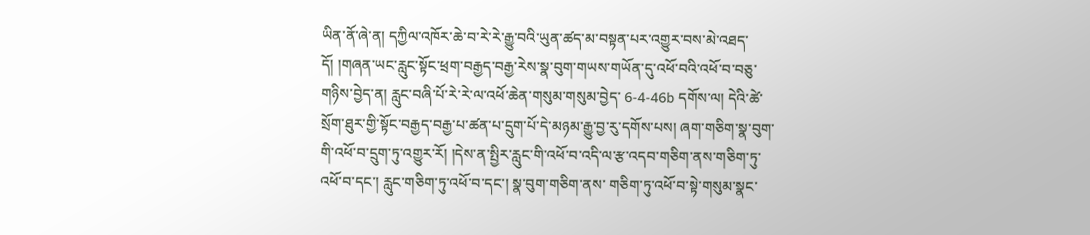ཡིན་ནོ་ཞེ་ན། དཀྱིལ་འཁོར་ཆེ་བ་རེ་རེ་རྒྱུ་བའི་ཡུན་ཚད་མ་བསྟན་པར་འགྱུར་བས་མེ་འཐད་དོ། །གཞན་ཡང་རླུང་སྟོང་ཕྲག་བརྒྱད་བརྒྱ་རེས་སྣ་བུག་གཡས་གཡོན་དུ་འཕོ་བའི་འཕོ་བ་བཅུ་གཉིས་བྱེད་ན། རླུང་བཞི་པོ་རེ་རེ་ལ་འཕོ་ཆེན་གསུམ་གསུམ་བྱེད་ 6-4-46b དགོས་ལ། དེའི་ཚེ་སྲོག་ཐུར་གྱི་སྟོང་བརྒྱད་བརྒྱ་པ་ཚན་པ་དྲུག་པོ་དེ་མཉམ་རྒྱུ་བྱ་རུ་དགོས་པས། ཞག་གཅིག་སྣ་བུག་གི་འཕོ་བ་དྲུག་ཏུ་འགྱུར་རོ། །དེས་ན་སྤྱིར་རླུང་གི་འཕོ་བ་འདི་ལ་རྩ་འདབ་གཅིག་ནས་གཅིག་ཏུ་འཕོ་བ་དང་། རླུང་གཅིག་ཏུ་འཕོ་བ་དང་། སྣ་བུག་གཅིག་ནས་ གཅིག་ཏུ་འཕོ་བ་སྟེ་གསུམ་སྣང་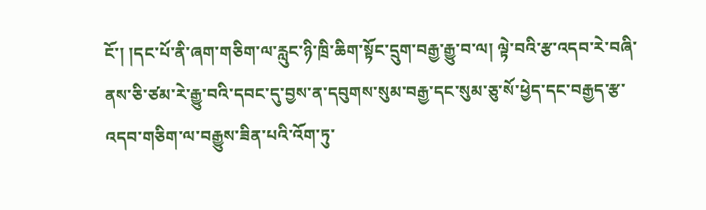ངོ་། །དང་པོ་ནི་ཞག་གཅིག་ལ་རླུང་ཉི་ཁྲི་ཆིག་སྟོང་དྲུག་བརྒྱ་རྒྱུ་བ་ལ། ལྟེ་བའི་རྩ་འདབ་རེ་བཞི་ནས་ཅི་ཙམ་རེ་རྒྱུ་བའི་དབང་དུ་བྱས་ན་དབུགས་སུམ་བརྒྱ་དང་སུམ་ཅུ་སོ་ཕྱེད་དང་བརྒྱད་རྩ་འདབ་གཅིག་ལ་བརྒྱུས་ཟིན་པའི་འོག་ཏུ་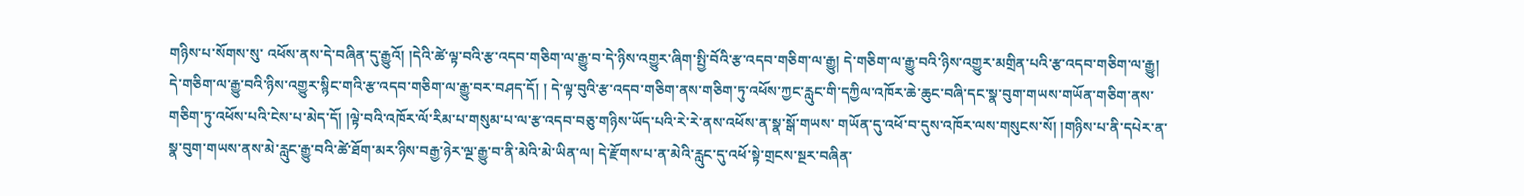གཉིས་པ་སོགས་སུ་ འཕོས་ནས་དེ་བཞིན་དུ་རྒྱུའོ། །དེའི་ཚེ་ལྟ་བའི་རྩ་འདབ་གཅིག་ལ་རྒྱུ་བ་དེ་ཉིས་འགྱུར་ཞིག་སྤྱི་བོའི་རྩ་འདབ་གཅིག་ལ་རྒྱུ། དེ་གཅིག་ལ་རྒྱུ་བའི་ཉིས་འགྱུར་མགྲིན་པའི་རྩ་འདབ་གཅིག་ལ་རྒྱུ། དེ་གཅིག་ལ་རྒྱུ་བའི་ཉིས་འགྱུར་སྙིང་གའི་རྩ་འདབ་གཅིག་ལ་རྒྱུ་བར་བཤད་དོ། ། དེ་ལྟ་བུའི་རྩ་འདབ་གཅིག་ནས་གཅིག་ཏུ་འཕོས་ཀྱང་རླུང་གི་དཀྱིལ་འཁོར་ཆེ་ཆུང་བཞི་དང་སྣ་བུག་གཡས་གཡོན་གཅིག་ནས་གཅིག་ཏུ་འཕོས་པའི་ངེས་པ་མེད་དོ། །ལྟེ་བའི་འཁོར་ལོ་རིམ་པ་གསུམ་པ་ལ་རྩ་འདབ་བཅུ་གཉིས་ཡོད་པའི་རེ་རེ་ནས་འཕོས་ན་སྣ་སྒོ་གཡས་ གཡོན་དུ་འཕོ་བ་དུས་འཁོར་ལས་གསུངས་སོ། །གཉིས་པ་ནི་དཔེར་ན་སྣ་བུག་གཡས་ནས་མེ་རླུང་རྒྱུ་བའི་ཚེ་ཐོག་མར་ཉིས་བརྒྱ་ཉེར་ལྔ་རྒྱུ་བ་ནི་མེའི་མེ་ཡིན་ལ། དེ་རྫོགས་པ་ན་མེའི་རླུང་དུ་འཕོ་སྟེ་གྲངས་སྔར་བཞིན་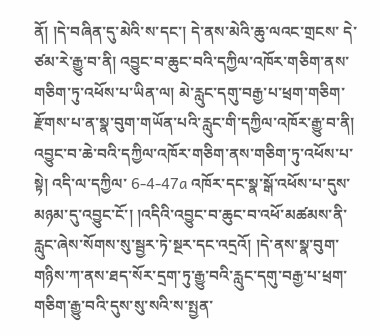ནོ། །དེ་བཞིན་དུ་མེའི་ས་དང་། དེ་ནས་མེའི་ཆུ་ལའང་གྲངས་ དེ་ཙམ་རེ་རྒྱུ་བ་ནི། འབྱུང་བ་ཆུང་བའི་དཀྱིལ་འཁོར་གཅིག་ནས་གཅིག་ཏུ་འཕོས་པ་ཡིན་ལ། མེ་རླུང་དགུ་བརྒྱ་པ་ཕྲག་གཅིག་རྫོགས་པ་ན་སྣ་བུག་གཡོན་པའི་རླུང་གི་དཀྱིལ་འཁོར་རྒྱུ་བ་ནི། འབྱུང་བ་ཆེ་བའི་དཀྱིལ་འཁོར་གཅིག་ནས་གཅིག་ཏུ་འཕོས་པ་སྟེ། འདི་ལ་དཀྱིལ་ 6-4-47a འཁོར་དང་སྣ་སྒོ་འཕོས་པ་དུས་མཉམ་དུ་འབྱུང་ངོ་། །འདིའི་འབྱུང་བ་ཆུང་བ་འཕོ་མཚམས་ནི་རླུང་ཞེས་སོགས་སུ་སྦྱར་ཏེ་སྔར་དང་འདྲའོ། །དེ་ནས་སྣ་བུག་གཉིས་ཀ་ནས་ཐད་སོར་དྲག་ཏུ་རྒྱུ་བའི་རླུང་དགུ་བརྒྱ་པ་ཕྲག་གཅིག་རྒྱུ་བའི་དུས་སུ་སའི་ས་སྤྱན་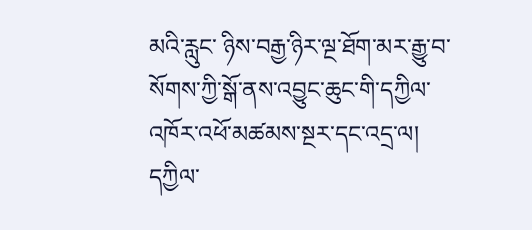མའི་རླུང་ ཉིས་བརྒྱ་ཉིར་ལྔ་ཐོག་མར་རྒྱུ་བ་སོགས་ཀྱི་སྒོ་ནས་འབྱུང་ཆུང་གི་དཀྱིལ་འཁོར་འཕོ་མཚམས་སྔར་དང་འདྲ་ལ། དཀྱིལ་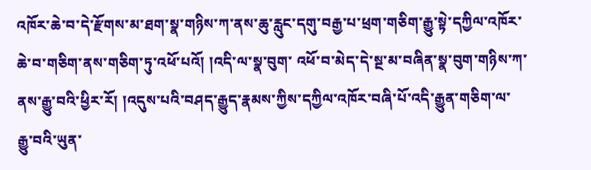འཁོར་ཆེ་བ་དེ་རྫོགས་མ་ཐག་སྣ་གཉིས་ཀ་ནས་ཆུ་རླུང་དགུ་བརྒྱ་པ་ཕྲག་གཅིག་རྒྱུ་སྟེ་དཀྱིལ་འཁོར་ཆེ་བ་གཅིག་ནས་གཅིག་ཏུ་འཕོ་པའོ། །འདི་ལ་སྣ་བུག་ འཕོ་བ་མེད་དེ་སྔ་མ་བཞིན་སྣ་བུག་གཉིས་ཀ་ནས་རྒྱུ་བའི་ཕྱིར་རོ། །འདུས་པའི་བཤད་རྒྱུད་རྣམས་ཀྱིས་དཀྱིལ་འཁོར་བཞི་པོ་འདི་རྒྱུན་གཅིག་ལ་རྒྱུ་བའི་ཡུན་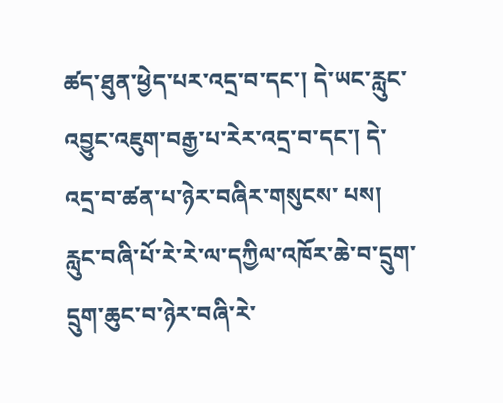ཚད་ཐུན་ཕྱེད་པར་འདྲ་བ་དང་། དེ་ཡང་རླུང་འབྱུང་འཇུག་བརྒྱ་པ་རེར་འདྲ་བ་དང་། དེ་འདྲ་བ་ཚན་པ་ཉེར་བཞིར་གསུངས་ པས། རླུང་བཞི་པོ་རེ་རེ་ལ་དཀྱིལ་འཁོར་ཆེ་བ་དྲུག་དྲུག་ཆུང་བ་ཉེར་བཞི་རེ་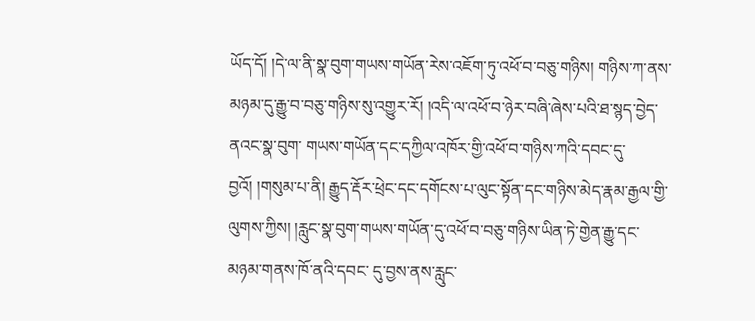ཡོད་དོ། །དེ་ལ་ནི་སྣ་བུག་གཡས་གཡོན་རེས་འཇོག་ཏུ་འཕོ་བ་བཅུ་གཉིས། གཉིས་ཀ་ནས་མཉམ་དུ་རྒྱུ་བ་བཅུ་གཉིས་སུ་འགྱུར་རོ། །འདི་ལ་འཕོ་བ་ཉེར་བཞི་ཞེས་པའི་ཐ་སྙད་བྱེད་ནའང་སྣ་བུག་ གཡས་གཡོན་དང་དཀྱིལ་འཁོར་གྱི་འཕོ་བ་གཉིས་ཀའི་དབང་དུ་བྱའོ། །གསུམ་པ་ནི། རྒྱུད་རྡོར་ཕྲེང་དང་དགོངས་པ་ལུང་སྟོན་དང་གཉིས་མེད་རྣམ་རྒྱལ་གྱི་ལུགས་ཀྱིས། །རླུང་སྣ་བུག་གཡས་གཡོན་དུ་འཕོ་བ་བཅུ་གཉིས་ཡིན་ཏེ་གྱེན་རྒྱུ་དང་མཉམ་གནས་ཁོ་ནའི་དབང་ དུ་བྱས་ནས་རླུང་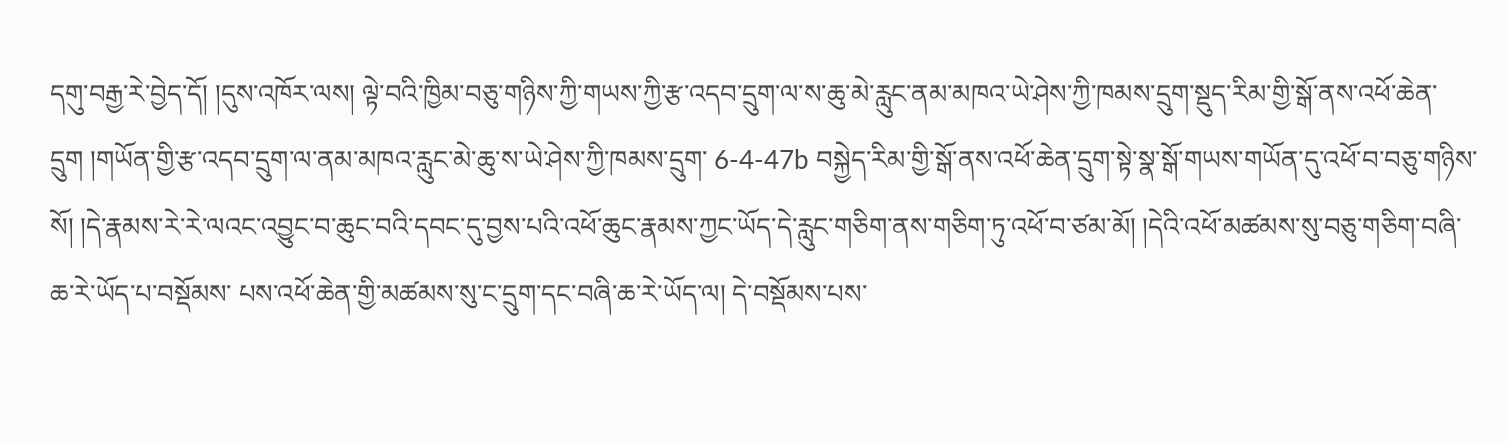དགུ་བརྒྱ་རེ་བྱེད་དོ། །དུས་འཁོར་ལས། ལྟེ་བའི་ཁྱིམ་བཅུ་གཉིས་ཀྱི་གཡས་ཀྱི་རྩ་འདབ་དྲུག་ལ་ས་ཆུ་མེ་རླུང་ནམ་མཁའ་ཡེ་ཤེས་ཀྱི་ཁམས་དྲུག་སྡུད་རིམ་གྱི་སྒོ་ནས་འཕོ་ཆེན་དྲུག །གཡོན་གྱི་རྩ་འདབ་དྲུག་ལ་ནམ་མཁའ་རླུང་མེ་ཆུ་ས་ཡེ་ཤེས་ཀྱི་ཁམས་དྲུག་ 6-4-47b བསྐྱེད་རིམ་གྱི་སྒོ་ནས་འཕོ་ཆེན་དྲུག་སྟེ་སྣ་སྒོ་གཡས་གཡོན་དུ་འཕོ་བ་བཅུ་གཉིས་སོ། །དེ་རྣམས་རེ་རེ་ལའང་འབྱུང་བ་ཆུང་བའི་དབང་དུ་བྱས་པའི་འཕོ་ཆུང་རྣམས་ཀྱང་ཡོད་དེ་རླུང་གཅིག་ནས་གཅིག་ཏུ་འཕོ་བ་ཙམ་མོ། །དེའི་འཕོ་མཚམས་སུ་བཅུ་གཅིག་བཞི་ཆ་རེ་ཡོད་པ་བསྡོམས་ པས་འཕོ་ཆེན་གྱི་མཚམས་སུ་ང་དྲུག་དང་བཞི་ཆ་རེ་ཡོད་ལ། དེ་བསྡོམས་པས་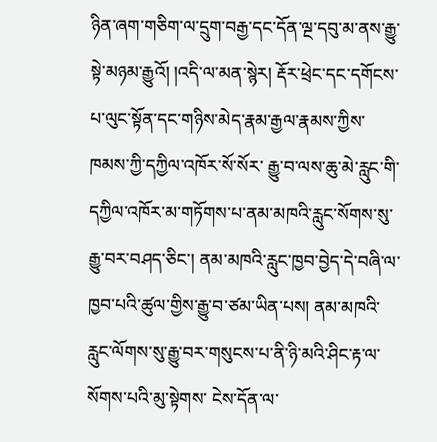ཉིན་ཞག་གཅིག་ལ་དྲུག་བརྒྱ་དང་དོན་ལྔ་དབུ་མ་ནས་རྒྱུ་སྟེ་མཉམ་རྒྱུའོ། །འདི་ལ་མན་སྙེར། རྡོར་ཕྲེང་དང་དགོངས་པ་ལུང་སྟོན་དང་གཉིས་མེད་རྣམ་རྒྱལ་རྣམས་ཀྱིས་ཁམས་ཀྱི་དཀྱིལ་འཁོར་སོ་སོར་ རྒྱུ་བ་ལས་ཆུ་མེ་རླུང་གི་དཀྱིལ་འཁོར་མ་གཏོགས་པ་ནམ་མཁའི་རླུང་སོགས་སུ་རྒྱུ་བར་བཤད་ཅིང་། ནམ་མཁའི་རླུང་ཁྱབ་བྱེད་དེ་བཞི་ལ་ཁྱབ་པའི་ཚུལ་གྱིས་རྒྱུ་བ་ཙམ་ཡིན་པས། ནམ་མཁའི་རླུང་ལོགས་སུ་རྒྱུ་བར་གསུངས་པ་ནི་ཉི་མའི་ཤིང་རྟ་ལ་སོགས་པའི་མུ་སྟེགས་ ངེས་དོན་ལ་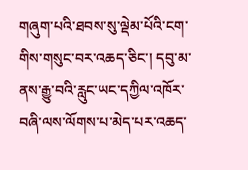གཞུག་པའི་ཐབས་སུ་ལྡེམ་པོའི་ངག་གིས་གསུང་བར་འཆད་ཅིང་། དབུ་མ་ནས་རྒྱུ་བའི་རླུང་ཡང་དཀྱིལ་འཁོར་བཞི་ལས་ལོགས་པ་མེད་པར་འཆད་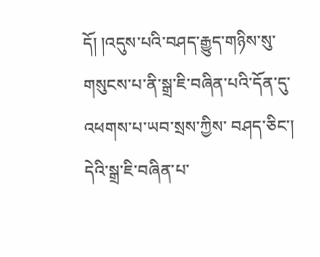དོ། །འདུས་པའི་བཤད་རྒྱུད་གཉིས་སུ་གསུངས་པ་ནི་སྒྲ་ཇི་བཞིན་པའི་དོན་དུ་འཕགས་པ་ཡབ་སྲས་ཀྱིས་ བཤད་ཅིང་། དེའི་སྒྲ་ཇི་བཞིན་པ་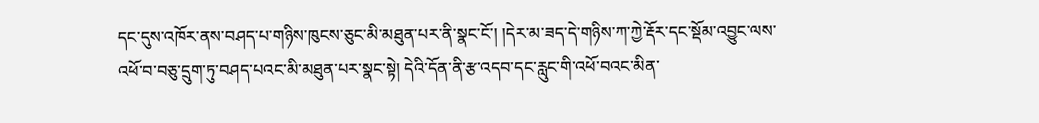དང་དུས་འཁོར་ནས་བཤད་པ་གཉིས་ཁུངས་ཅུང་མི་མཐུན་པར་ནི་སྣང་ངོ་། །དེར་མ་ཟད་དེ་གཉིས་ཀ་ཀྱེ་རྡོར་དང་སྡོམ་འབྱུང་ལས་འཕོ་བ་བཅུ་དྲུག་ཏུ་བཤད་པའང་མི་མཐུན་པར་སྣང་སྟེ། དེའི་དོན་ནི་རྩ་འདབ་དང་རླུང་གི་འཕོ་བའང་མིན་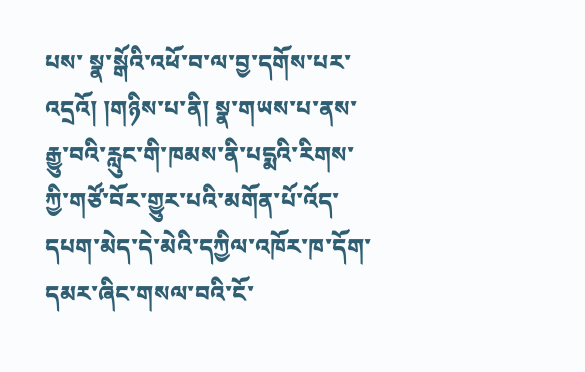པས་ སྣ་སྒོའི་འཕོ་བ་ལ་བྱ་དགོས་པར་འདྲའོ། །གཉིས་པ་ནི། སྣ་གཡས་པ་ནས་རྒྱུ་བའི་རླུང་གི་ཁམས་ནི་པདྨའི་རིགས་ཀྱི་གཙོ་བོར་གྱུར་པའི་མགོན་པོ་འོད་དཔག་མེད་དེ་མེའི་དཀྱིལ་འཁོར་ཁ་དོག་དམར་ཞིང་གསལ་བའི་ངོ་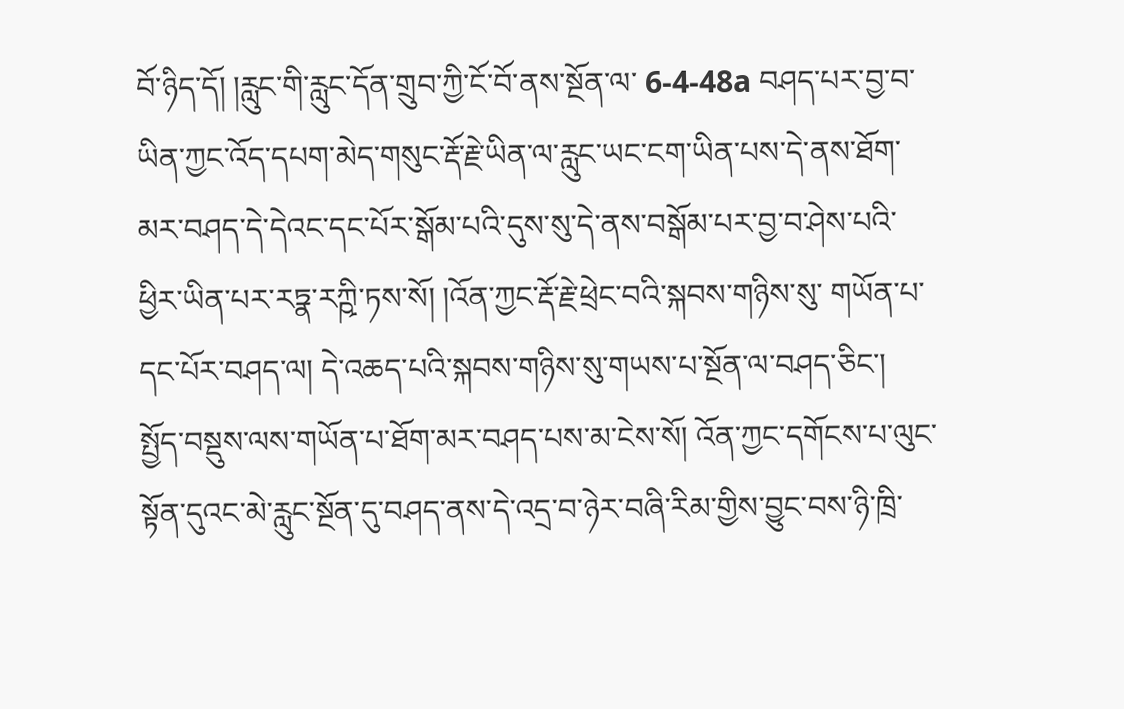བོ་ཉིད་དོ། །རླུང་གི་རླུང་དོན་གྲུབ་ཀྱི་ངོ་བོ་ནས་སྔོན་ལ་ 6-4-48a བཤད་པར་བྱ་བ་ཡིན་ཀྱང་འོད་དཔག་མེད་གསུང་རྡོ་རྗེ་ཡིན་ལ་རླུང་ཡང་ངག་ཡིན་པས་དེ་ནས་ཐོག་མར་བཤད་དེ་དེའང་དང་པོར་སྒོམ་པའི་དུས་སུ་དེ་ནས་བསྒོམ་པར་བྱ་བ་ཤེས་པའི་ཕྱིར་ཡིན་པར་རཏྣ་རཀྵི་ཏས་སོ། །འོན་ཀྱང་རྡོ་རྗེ་ཕྲེང་བའི་སྐབས་གཉིས་སུ་ གཡོན་པ་དང་པོར་བཤད་ལ། དེ་འཆད་པའི་སྐབས་གཉིས་སུ་གཡས་པ་སྔོན་ལ་བཤད་ཅིང་། སྤྱོད་བསྡུས་ལས་གཡོན་པ་ཐོག་མར་བཤད་པས་མ་ངེས་སོ། འོན་ཀྱང་དགོངས་པ་ལུང་སྟོན་དུའང་མེ་རླུང་སྔོན་དུ་བཤད་ནས་དེ་འདྲ་བ་ཉེར་བཞི་རིམ་གྱིས་བྱུང་བས་ཉི་ཁྲི་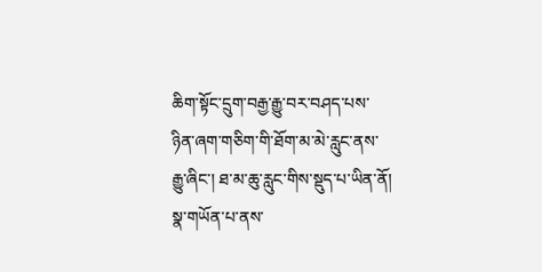ཆིག་སྟོང་དྲུག་བརྒྱ་རྒྱུ་བར་བཤད་པས་ཉིན་ཞག་གཅིག་གི་ཐོག་མ་མེ་རླུང་ནས་རྒྱུ་ཞིང་། ཐ་མ་ཆུ་རླུང་གིས་སྡུད་པ་ཡིན་ནོ། སྣ་གཡོན་པ་ནས་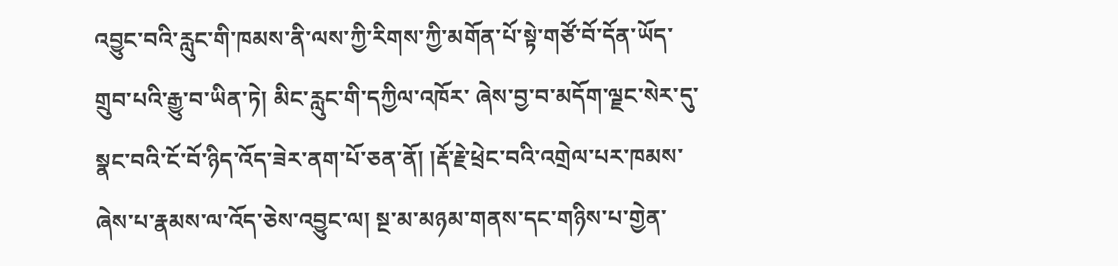འབྱུང་བའི་རླུང་གི་ཁམས་ནི་ལས་ཀྱི་རིགས་ཀྱི་མགོན་པོ་སྟེ་གཙོ་བོ་དོན་ཡོད་གྲུབ་པའི་རྒྱུ་བ་ཡིན་ཏེ། མིང་རླུང་གི་དཀྱིལ་འཁོར་ ཞེས་བྱ་བ་མདོག་ལྗང་སེར་དུ་སྣང་བའི་ངོ་བོ་ཉིད་འོད་ཟེར་ནག་པོ་ཅན་ནོ། །རྡོ་རྗེ་ཕྲེང་བའི་འགྲེལ་པར་ཁམས་ཞེས་པ་རྣམས་ལ་འོད་ཅེས་འབྱུང་ལ། སྔ་མ་མཉམ་གནས་དང་གཉིས་པ་གྱེན་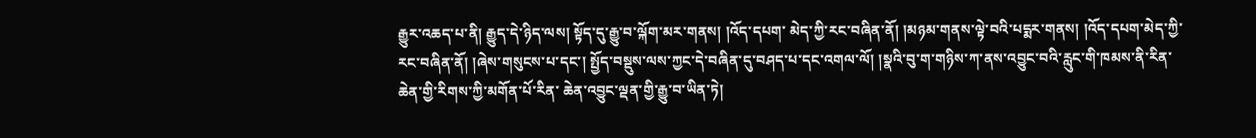རྒྱུར་འཆད་པ་ནི། རྒྱུད་དེ་ཉིད་ལས། སྟོད་དུ་རྒྱུ་བ་ལྐོག་མར་གནས། །འོད་དཔག་ མེད་ཀྱི་རང་བཞིན་ནོ། །མཉམ་གནས་ལྟེ་བའི་པདྨར་གནས། །འོད་དཔག་མེད་ཀྱི་རང་བཞིན་ནོ། །ཞེས་གསུངས་པ་དང་། སྤྱོད་བསྡུས་ལས་ཀྱང་དེ་བཞིན་དུ་བཤད་པ་དང་འགལ་ལོ། །སྣའི་བུ་ག་གཉིས་ཀ་ནས་འབྱུང་བའི་རླུང་གི་ཁམས་ནི་རིན་ཆེན་གྱི་རིགས་ཀྱི་མགོན་པོ་རིན་ ཆེན་འབྱུང་ལྡན་གྱི་རྒྱུ་བ་ཡིན་ཏེ།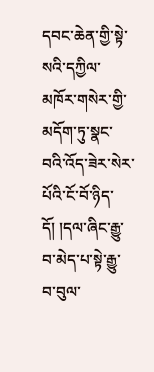དབང་ཆེན་གྱི་སྟེ་སའི་དཀྱིལ་མཁོར་གསེར་གྱི་མདོག་ཏུ་སྣང་བའི་འོད་ཟེར་སེར་པོའི་ངོ་བོ་ཉིད་དོ། །དལ་ཞིང་རྒྱུ་བ་མེད་པ་སྟེ་རྒྱུ་བ་བུལ་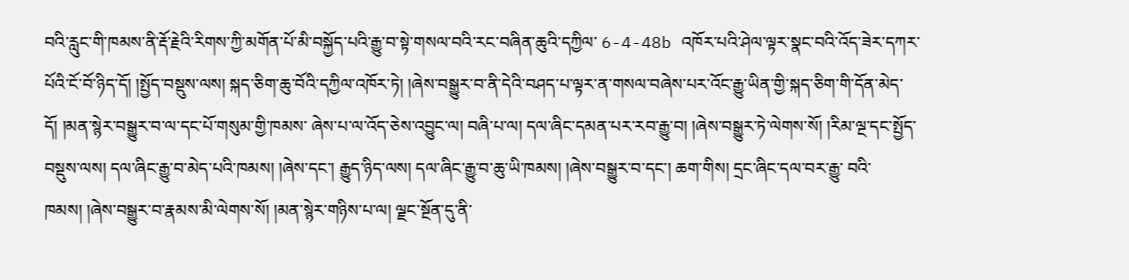བའི་རླུང་གི་ཁམས་ནི་རྡོ་རྗེའི་རིགས་ཀྱི་མགོན་པོ་མི་བསྐྱོད་པའི་རྒྱུ་བ་སྟེ་གསལ་བའི་རང་བཞིན་ཆུའི་དཀྱིལ་ 6-4-48b འཁོར་པའི་ཤེལ་ལྟར་སྣང་བའི་འོད་ཟེར་དཀར་པོའི་ངོ་བོ་ཉིད་དོ། །སྤྱོད་བསྡུས་ལས། སྐད་ཅིག་ཆུ་བོའི་དཀྱིལ་འཁོར་ཏེ། །ཞེས་བསྒྱུར་བ་ནི་དེའི་བཤད་པ་ལྟར་ན་གསལ་བཞེས་པར་འོང་རྒྱུ་ཡིན་གྱི་སྐད་ཅིག་གི་དོན་མེད་དོ། །མན་སྙེར་བསྒྱུར་བ་ལ་དང་པོ་གསུམ་གྱི་ཁམས་ ཞེས་པ་ལ་འོད་ཅེས་འབྱུང་ལ། བཞི་པ་ལ། དལ་ཞིང་དམན་པར་རབ་རྒྱུ་བ། །ཞེས་བསྒྱུར་ཏེ་ལེགས་སོ། །རིམ་ལྔ་དང་སྤྱོད་བསྡུས་ལས། དལ་ཞིང་རྒྱུ་བ་མེད་པའི་ཁམས། །ཞེས་དང་། རྒྱུད་ཉིད་ལས། དལ་ཞིང་རྒྱུ་བ་ཆུ་ཡི་ཁམས། །ཞེས་བསྒྱུར་བ་དང་། ཆག་གིས། དྲང་ཞིང་དལ་བར་རྒྱུ་ བའི་ཁམས། །ཞེས་བསྒྱུར་བ་རྣམས་མི་ལེགས་སོ། །མན་སྙེར་གཉིས་པ་ལ། ལྗང་སྔོན་དུ་ནི་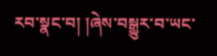རབ་སྣང་བ། །ཞེས་བསྒྱུར་བ་ཡང་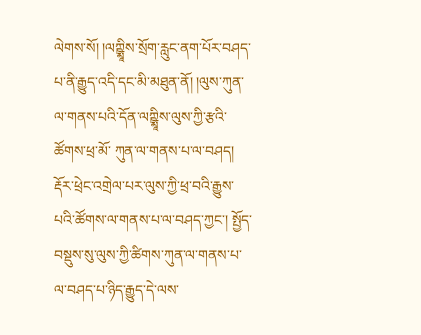ལེགས་སོ། །ལཀྵྨཱིས་སྲོག་རླུང་ནག་པོར་བཤད་པ་ནི་རྒྱུད་འདི་དང་མི་མཐུན་ནོ། །ལུས་ཀུན་ལ་གནས་པའི་དོན་ལཀྵྨཱིས་ལུས་ཀྱི་རྩའི་ཚོགས་ཕྲ་མོ་ ཀུན་ལ་གནས་པ་ལ་བཤད། རྡོར་ཕྲེང་འགྲེལ་པར་ལུས་ཀྱི་ཕྲ་བའི་རྒྱུས་པའི་ཚོགས་ལ་གནས་པ་ལ་བཤད་ཀྱང་། སྤྱོད་བསྡུས་སུ་ལུས་ཀྱི་ཚིགས་ཀུན་ལ་གནས་པ་ལ་བཤད་པ་ཉིད་རྒྱུད་དེ་ལས་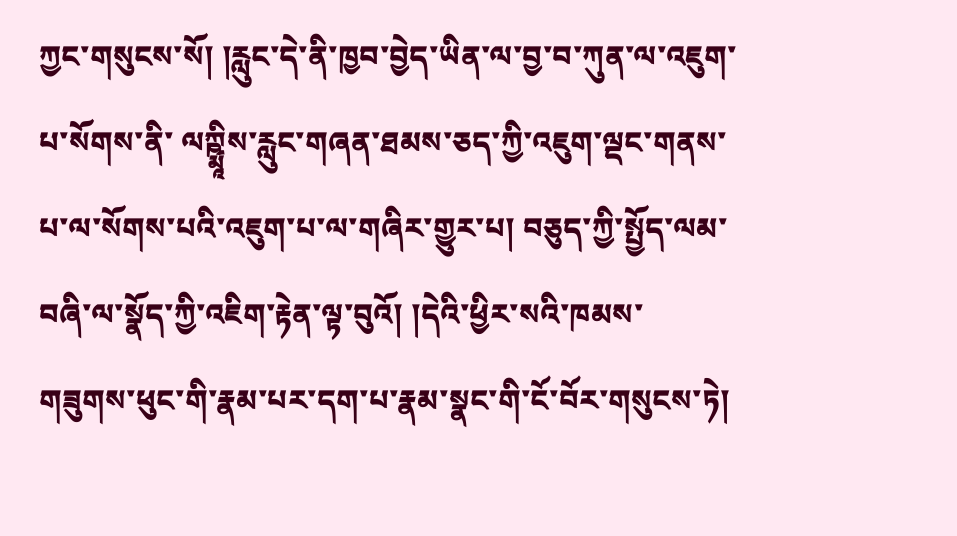ཀྱང་གསུངས་སོ། །རླུང་དེ་ནི་ཁྱབ་བྱེད་ཡིན་ལ་བྱ་བ་ཀུན་ལ་འཇུག་པ་སོགས་ནི་ ལཀྵྨཱིས་རླུང་གཞན་ཐམས་ཅད་ཀྱི་འཇུག་ལྡང་གནས་པ་ལ་སོགས་པའི་འཇུག་པ་ལ་གཞིར་གྱུར་པ། བཅུད་ཀྱི་སྤྱོད་ལམ་བཞི་ལ་སྣོད་ཀྱི་འཇིག་རྟེན་ལྟ་བུའོ། །དེའི་ཕྱིར་སའི་ཁམས་གཟུགས་ཕུང་གི་རྣམ་པར་དག་པ་རྣམ་སྣང་གི་ངོ་བོར་གསུངས་ཏེ།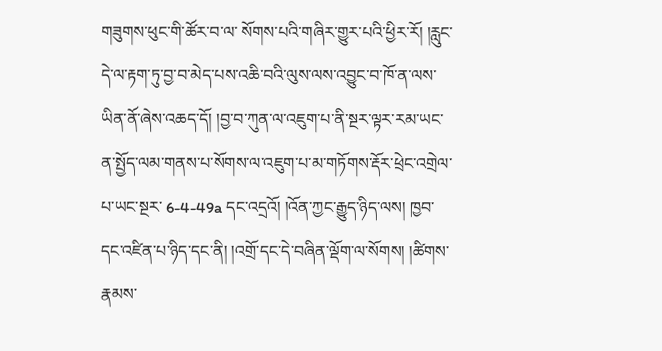གཟུགས་ཕུང་གི་ཚོར་བ་ལ་ སོགས་པའི་གཞིར་གྱུར་པའི་ཕྱིར་རོ། །རླུང་དེ་ལ་རྟག་ཏུ་བྱ་བ་མེད་པས་འཆི་བའི་ལུས་ལས་འབྱུང་བ་ཁོ་ན་ལས་ཡིན་ནོ་ཞེས་འཆད་དོ། །བྱ་བ་ཀུན་ལ་འཇུག་པ་ནི་སྔར་ལྟར་རམ་ཡང་ན་སྤྱོད་ལམ་གནས་པ་སོགས་ལ་འཇུག་པ་མ་གཏོགས་རྡོར་ཕྲེང་འགྲེལ་པ་ཡང་སྔར་ 6-4-49a དང་འདྲའོ། །འོན་ཀྱང་རྒྱུད་ཉིད་ལས། ཁྱབ་དང་འཛིན་པ་ཉིད་དང་ནི། །འགྲོ་དང་དེ་བཞིན་ལྡོག་ལ་སོགས། །ཚིགས་རྣམས་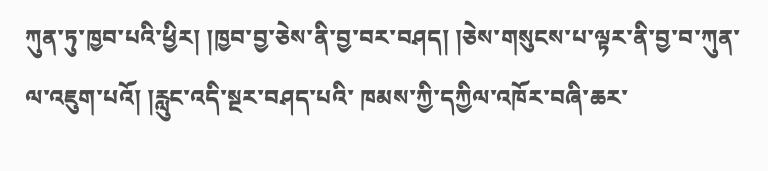ཀུན་ཏུ་ཁྱབ་པའི་ཕྱིར། །ཁྱབ་བྱ་ཅེས་ནི་བྱ་བར་བཤད། །ཅེས་གསུངས་པ་ལྟར་ནི་བྱ་བ་ཀུན་ལ་འཇུག་པའོ། །རླུང་འདི་སྔར་བཤད་པའི་ ཁམས་ཀྱི་དཀྱིལ་འཁོར་བཞི་ཆར་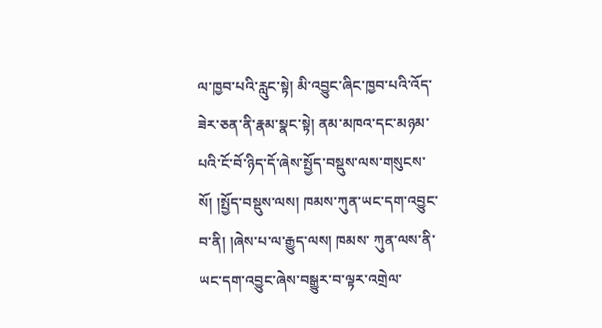ལ་ཁྱབ་པའི་རླུང་སྟེ། མི་འབྱུང་ཞིང་ཁྱབ་པའི་འོད་ཟེར་ཅན་ནི་རྣམ་སྣང་སྟེ། ནམ་མཁའ་དང་མཉམ་པའི་ངོ་བོ་ཉིད་དོ་ཞེས་སྤྱོད་བསྡུས་ལས་གསུངས་སོ། །སྤྱོད་བསྡུས་ལས། ཁམས་ཀུན་ཡང་དག་འབྱུང་བ་ནི། །ཞེས་པ་ལ་རྒྱུད་ལས། ཁམས་ ཀུན་ལས་ནི་ཡང་དག་འབྱུང་ཞེས་བསྒྱུར་བ་ལྟར་འགྲེལ་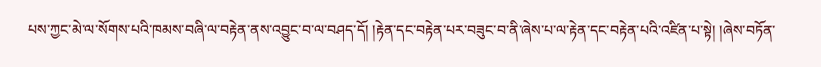པས་ཀྱང་མེ་ལ་སོགས་པའི་ཁམས་བཞི་ལ་བརྟེན་ནས་འབྱུང་བ་ལ་བཤད་དོ། །རྟེན་དང་བརྟེན་པར་བཟུང་བ་ནི་ཞེས་པ་ལ་རྟེན་དང་བརྟེན་པའི་འཛིན་པ་སྟེ། །ཞེས་བཏོན་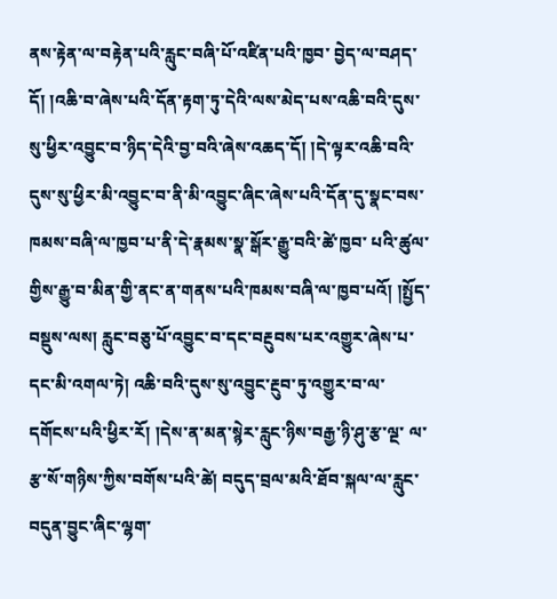ནས་རྟེན་ལ་བརྟེན་པའི་རླུང་བཞི་པོ་འཛིན་པའི་ཁྱབ་ བྱེད་ལ་བཤད་དོ། །འཆི་བ་ཞེས་པའི་དོན་རྟག་ཏུ་དེའི་ལས་མེད་པས་འཆི་བའི་དུས་སུ་ཕྱིར་འབྱུང་བ་ཉིད་དེའི་བྱ་བའི་ཞེས་འཆད་དོ། །དེ་ལྟར་འཆི་བའི་དུས་སུ་ཕྱིར་མི་འབྱུང་བ་ནི་མི་འབྱུང་ཞིང་ཞེས་པའི་དོན་དུ་སྣང་བས་ཁམས་བཞི་ལ་ཁྱབ་པ་ནི་དེ་རྣམས་སྣ་སྒོར་རྒྱུ་བའི་ཚེ་ཁྱབ་ པའི་ཚུལ་གྱིས་རྒྱུ་བ་མིན་གྱི་ནང་ན་གནས་པའི་ཁམས་བཞི་ལ་ཁྱབ་པའོ། །སྤྱོད་བསྡུས་ལས། རླུང་བཅུ་པོ་འབྱུང་བ་དང་བརྔུབས་པར་འགྱུར་ཞེས་པ་དང་མི་འགལ་ཏེ། འཆི་བའི་དུས་སུ་འབྱུང་རྔུབ་ཏུ་འགྱུར་བ་ལ་དགོངས་པའི་ཕྱིར་རོ། །དེས་ན་མན་སྙེར་རླུང་ཉིས་བརྒྱ་ཉི་ཤུ་རྩ་ལྔ་ ལ་རྩ་སོ་གཉིས་ཀྱིས་བགོས་པའི་ཚེ། བདུད་བྲལ་མའི་ཐོབ་སྐལ་ལ་རླུང་བདུན་བྱུང་ཞིང་ལྷག་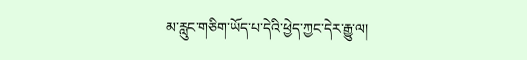མ་རླུང་གཅིག་ཡོད་པ་དེའི་ཕྱེད་ཀྱང་དེར་རྒྱུ་ལ།